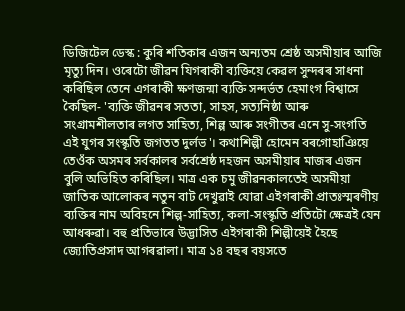ডিজিটেল ডেস্ক : কুৰি শতিকাৰ এজন অন্যতম শ্রেষ্ঠ অসমীয়াৰ আজি মৃত্যু দিন। ওৰেটো জীৱন যিগৰাকী ব্যক্তিয়ে কেৱল সুন্দৰৰ সাধনা কৰিছিল তেনে এগৰাকী ক্ষণজন্মা ব্যক্তি সন্দর্ভত হেমাংগ বিশ্বাসে কৈছিল- 'ব্যক্তি জীৱনৰ সততা, সাহস, সত্যনিষ্ঠা আৰু সংগ্রামশীলতাৰ লগত সাহিত্য, শিল্প আৰু সংগীতৰ এনে সু-সংগতি এই যুগৰ সংস্কৃতি জগতত দুর্লভ'। কথাশিল্পী হোমেন বৰগোহাঞিয়ে তেওঁক অসমৰ সৰ্বকালৰ সৰ্বশ্রেষ্ঠ দহজন অসমীয়াৰ মাজৰ এজন বুলি অভিহিত কৰিছিল। মাত্র এক চমু জীৱনকালতেই অসমীয়া জাতিক আলোকৰ নতুন বাট দেখুৱাই যোৱা এইগৰাকী প্রাতঃস্মৰণীয় ব্যক্তিৰ নাম অবিহনে শিল্প-সাহিত্য, কলা-সংস্কৃতি প্রতিটো ক্ষেত্রই যেন আধৰুৱা। বহু প্রতিভাৰে উদ্ভাসিত এইগৰাকী শিল্পীয়েই হৈছে জ্যোতিপ্ৰসাদ আগৰৱালা। মাত্র ১৪ বছৰ বয়সতে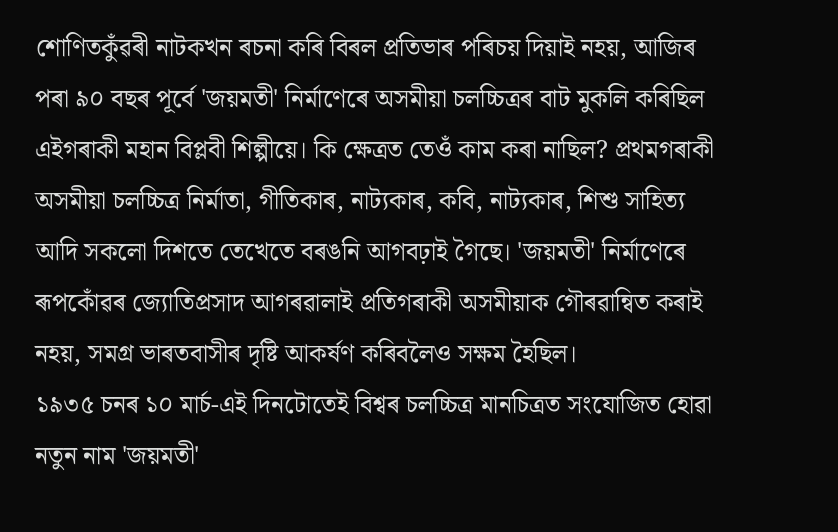শোণিতকুঁৱৰী নাটকখন ৰচনা কৰি বিৰল প্ৰতিভাৰ পৰিচয় দিয়াই নহয়, আজিৰ পৰা ৯০ বছৰ পূৰ্বে 'জয়মতী' নির্মাণেৰে অসমীয়া চলচ্চিত্ৰৰ বাট মুকলি কৰিছিল এইগৰাকী মহান বিপ্লবী শিল্পীয়ে। কি ক্ষেত্ৰত তেওঁ কাম কৰা নাছিল? প্রথমগৰাকী অসমীয়া চলচ্চিত্র নির্মাতা, গীতিকাৰ, নাট্যকাৰ, কবি, নাট্যকাৰ, শিশু সাহিত্য আদি সকলো দিশতে তেখেতে বৰঙনি আগবঢ়াই গৈছে। 'জয়মতী' নির্মাণেৰে ৰূপকোঁৱৰ জ্যোতিপ্ৰসাদ আগৰৱালাই প্ৰতিগৰাকী অসমীয়াক গৌৰৱান্বিত কৰাই নহয়, সমগ্ৰ ভাৰতবাসীৰ দৃষ্টি আকর্ষণ কৰিবলৈও সক্ষম হৈছিল।
১৯৩৫ চনৰ ১০ মার্চ-এই দিনটোতেই বিশ্বৰ চলচ্চিত্র মানচিত্রত সংযোজিত হোৱা নতুন নাম 'জয়মতী'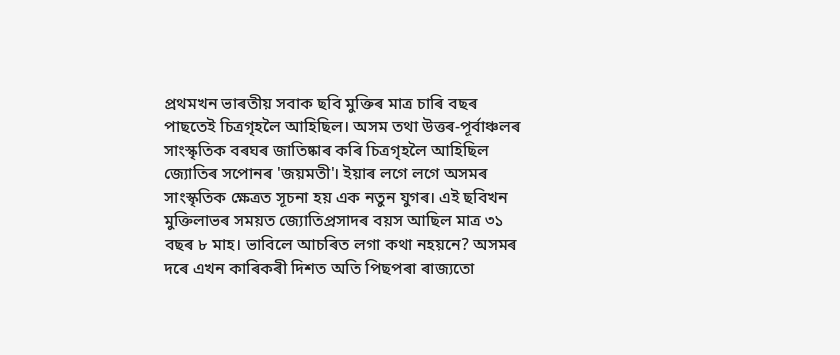প্রথমখন ভাৰতীয় সবাক ছবি মুক্তিৰ মাত্ৰ চাৰি বছৰ পাছতেই চিত্রগৃহলৈ আহিছিল। অসম তথা উত্তৰ-পূৰ্বাঞ্চলৰ সাংস্কৃতিক বৰঘৰ জাতিষ্কাৰ কৰি চিত্ৰগৃহলৈ আহিছিল জ্যোতিৰ সপোনৰ 'জয়মতী'। ইয়াৰ লগে লগে অসমৰ সাংস্কৃতিক ক্ষেত্ৰত সূচনা হয় এক নতুন যুগৰ। এই ছবিখন মুক্তিলাভৰ সময়ত জ্যোতিপ্ৰসাদৰ বয়স আছিল মাত্র ৩১ বছৰ ৮ মাহ। ভাবিলে আচৰিত লগা কথা নহয়নে? অসমৰ দৰে এখন কাৰিকৰী দিশত অতি পিছপৰা ৰাজ্যতো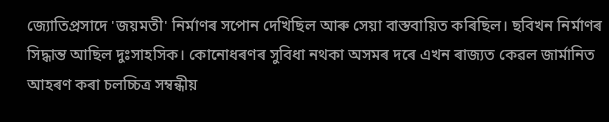জ্যোতিপ্রসাদে 'জয়মতী' নিৰ্মাণৰ সপোন দেখিছিল আৰু সেয়া বাস্তবায়িত কৰিছিল। ছবিখন নিৰ্মাণৰ সিদ্ধান্ত আছিল দুঃসাহসিক। কোনোধৰণৰ সুবিধা নথকা অসমৰ দৰে এখন ৰাজ্যত কেৱল জার্মানিত আহৰণ কৰা চলচ্চিত্র সম্বন্ধীয়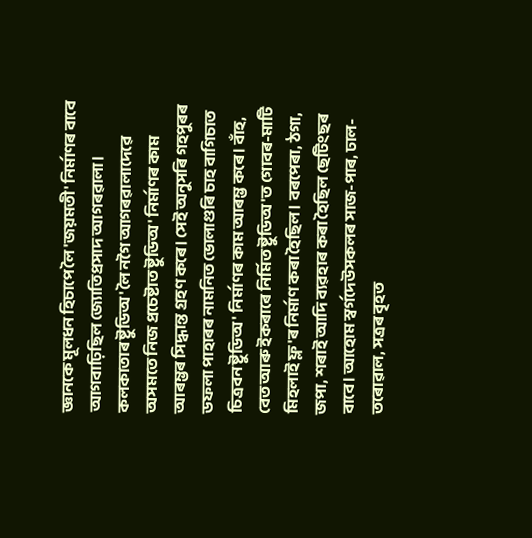জ্ঞানকে মূলধন হিচাপে লৈ 'জয়মতী' নির্মাণৰ বাবে আগবাঢ়িছিল জ্যোতিপ্রসাদ আগৰৱালা। কলকাতাৰ ষ্টুডিঅ' লৈ নগৈ আগৰৱালাদেৱে অসমতে নিজ প্রচেষ্টাত ষ্টুডিঅ' নিৰ্মাণৰ কাম আৰম্ভৰ সিদ্ধান্ত গ্রহণ কৰে। সেই অনুসৰি গহপুৰৰ ডফলা পাহাৰৰ নামনিত ভোলাগুৰি চাহ বাগিচাত চিত্রবন ষ্টুডিঅ' নিৰ্মাণৰ কাম আৰম্ভ কৰে। বাঁহ, বেত আৰু ইকৰাৰে নিৰ্মিত ষ্টুডিঅ'ত গোবৰ-মাটি মিহলাই ফ্ল'ৰ নিৰ্মাণ কৰা হৈছিল। বৰপেৰা, ঠগা, জপা, শৰাই আদি ব্যৱহাৰ কৰা হৈছিল ছেটিংছৰ বাবে। আহোম স্বৰ্গদেউসকলৰ সাজ-পাৰ, ঢাল-তৰোৱাল, সত্ৰৰ বৃহত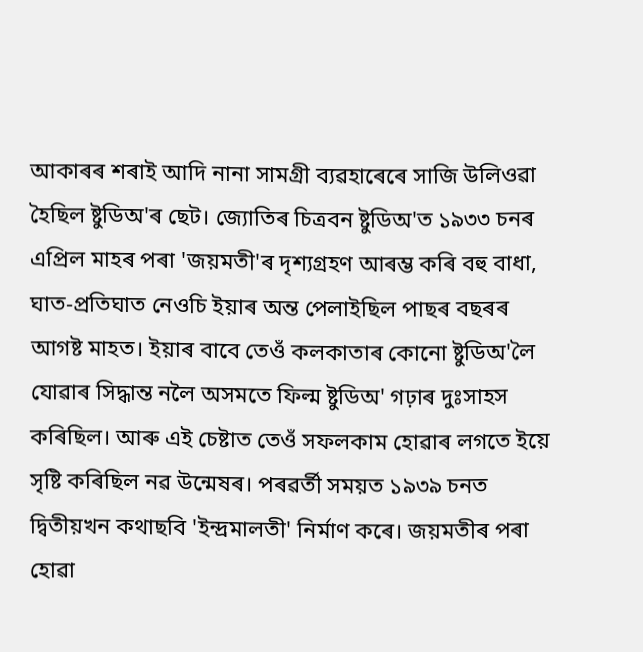আকাৰৰ শৰাই আদি নানা সামগ্ৰী ব্যৱহাৰেৰে সাজি উলিওৱা হৈছিল ষ্টুডিঅ'ৰ ছেট। জ্যোতিৰ চিত্ৰবন ষ্টুডিঅ'ত ১৯৩৩ চনৰ এপ্রিল মাহৰ পৰা 'জয়মতী'ৰ দৃশ্যগ্রহণ আৰম্ভ কৰি বহু বাধা, ঘাত-প্রতিঘাত নেওচি ইয়াৰ অন্ত পেলাইছিল পাছৰ বছৰৰ আগষ্ট মাহত। ইয়াৰ বাবে তেওঁ কলকাতাৰ কোনো ষ্টুডিঅ'লৈ যোৱাৰ সিদ্ধান্ত নলৈ অসমতে ফিল্ম ষ্টুডিঅ' গঢ়াৰ দুঃসাহস কৰিছিল। আৰু এই চেষ্টাত তেওঁ সফলকাম হোৱাৰ লগতে ইয়ে সৃষ্টি কৰিছিল নৱ উন্মেষৰ। পৰৱৰ্তী সময়ত ১৯৩৯ চনত দ্বিতীয়খন কথাছবি 'ইন্দ্রমালতী' নির্মাণ কৰে। জয়মতীৰ পৰা হোৱা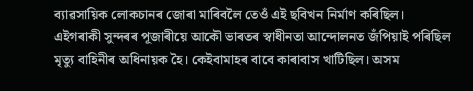ব্যাৱসায়িক লোকচানৰ জোৰা মাৰিবলৈ তেওঁ এই ছবিখন নির্মাণ কৰিছিল।
এইগৰাকী সুন্দৰৰ পূজাৰীয়ে আকৌ ভাৰতৰ স্বাধীনতা আন্দোলনত জঁপিয়াই পৰিছিল মৃত্যু বাহিনীৰ অধিনায়ক হৈ। কেইবামাহৰ বাবে কাৰাবাস খাটিছিল। অসম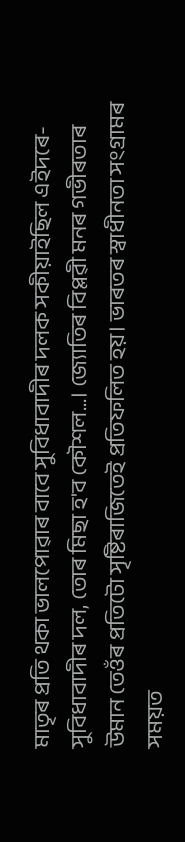মাতৃৰ প্ৰতি থকা ভালপোৱাৰ বাবে সুবিধাবাদীৰ দলক সকীয়াইছিল এইদৰে-সুবিধাবাদীৰ দল, তোৰ মিছা হ'ব কৌশল...। জ্যোতিৰ বিপ্লৱী মনৰ গভীৰতাৰ উমান তেওঁৰ প্রতিটো সৃষ্টিৰাজিতেই প্রতিফলিত হয়। ভাৰতৰ স্বাধীনতা সংগ্ৰামৰ সময়ত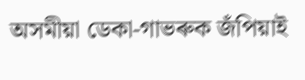অসমীয়া ডেকা-গাভৰুক জঁপিয়াই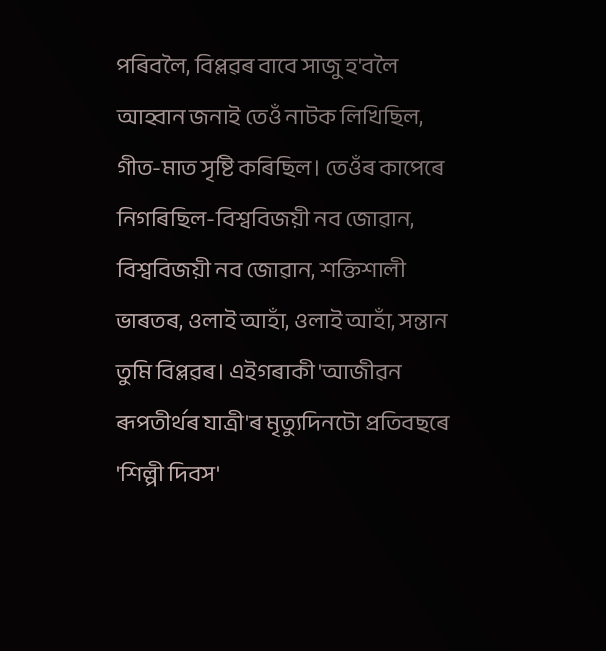পৰিবলৈ, বিপ্লৱৰ বাবে সাজু হ'বলৈ আহ্বান জনাই তেওঁ নাটক লিখিছিল, গীত-মাত সৃষ্টি কৰিছিল। তেওঁৰ কাপেৰে নিগৰিছিল-বিশ্ববিজয়ী নব জোৱান, বিশ্ববিজয়ী নব জোৱান, শক্তিশালী ভাৰতৰ, ওলাই আহাঁ, ওলাই আহাঁ, সন্তান তুমি বিপ্লৱৰ। এইগৰাকী 'আজীৱন ৰূপতীৰ্থৰ যাত্রী'ৰ মৃত্যুদিনটো প্রতিবছৰে 'শিল্পী দিবস'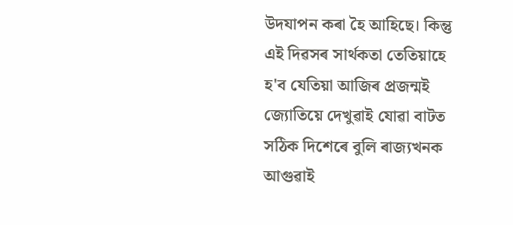উদযাপন কৰা হৈ আহিছে। কিন্তু এই দিৱসৰ সাৰ্থকতা তেতিয়াহে হ'ব যেতিয়া আজিৰ প্ৰজন্মই জ্যোতিয়ে দেখুৱাই যোৱা বাটত সঠিক দিশেৰে বুলি ৰাজ্যখনক আগুৱাই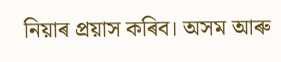নিয়াৰ প্ৰয়াস কৰিব। অসম আৰু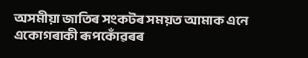অসমীয়া জাতিৰ সংকটৰ সময়ত আমাক এনে একোগৰাকী ৰূপকোঁৱৰৰ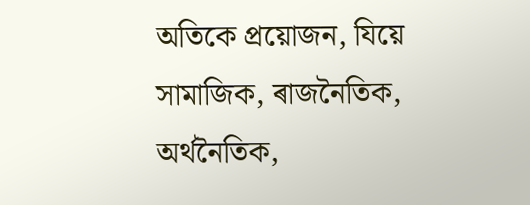অতিকে প্রয়োজন, যিয়ে সামাজিক, ৰাজনৈতিক, অর্থনৈতিক,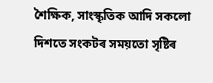শৈক্ষিক, সাংস্কৃতিক আদি সকলো দিশতে সংকটৰ সময়তো সৃষ্টিৰ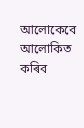আলোকেবে আলোকিত কৰিব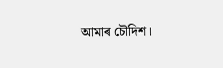আমাৰ চৌদিশ।